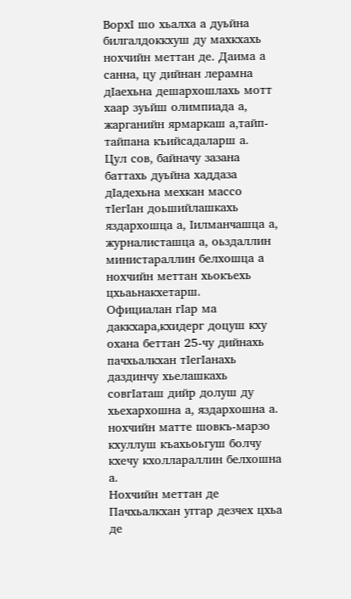ВорхI шо хьалха а дуьйна билгалдоккхуш ду махкхахь нохчийн меттан де. Даима а санна, цу дийнан лерамна дIаехьна дешархошлахь мотт хаар зуьйш олимпиада а, жарганийн ярмаркаш а,тайп-тайпана къийсадаларш а.
Цул сов, байначу зазана баттахь дуьйна хаддаза дIадехьна мехкан массо тIегIан доьшийлашкахь яздархошца а, Iилманчашца а, журналисташца а, оьздаллин министараллин белхошца а нохчийн меттан хьокъехь цхьаьнакхетарш.
Официалан гIар ма даккхара,кхидерг доцуш кху охана беттан 25-чу дийнахь пачхьалкхан тIегIанахь даздинчу хьелашкахь совгIаташ дийр долуш ду хьехархошна а, яздархошна а. нохчийн матте шовкъ-марзо кхуллуш къахьоьгуш болчу кхечу кхоллараллин белхошна а.
Нохчийн меттан де Пачхьалкхан уггар дезчех цхьа де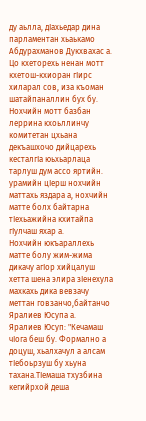ду аьлла, дIахьедар дина парламентан хьаькамо Абдурахманов Дукхвахас а. Цо кхеторехь ненан мотт кхетош-кхиоран гIирс хиларал сов, иза къоман шатайпаналлин бух бу.
Нохчийн мотт базбан леррина кхоьллинчу комитетан цхьана декъашхочо дийцарехь кесталгIа юьхьарлаца тарлуш дум ассо яртийн. урамийн цIерш нохчийн маттахь яздара а, нохчийн матте болх байтарна тIехьажийна кхитайпа гIулчаш яхар а.
Нохчийн юкъараллехь матте болу жим-жима дикачу агIор хийцалуш хетта шена элира зIенехула махкахь дика вевзачу меттан говзанчо,байтанчо Яралиев Юсупа а.
Яралиев Юсуп: "Кечамаш чIога беш бу. Формално а доцуш, хьалхачул а алсам тIебоьрзуш бу хьуна тахана.ТIемаша тхузбина кегийрхой деша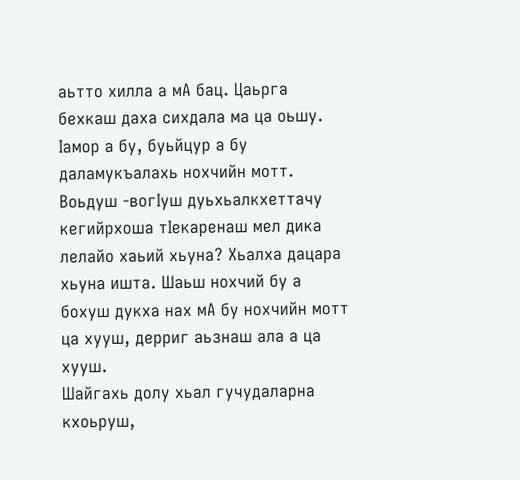аьтто хилла а мА бац. Цаьрга бехкаш даха сихдала ма ца оьшу. Iамор а бу, буьйцур а бу даламукъалахь нохчийн мотт.
Воьдуш -вогIуш дуьхьалкхеттачу кегийрхоша тIекаренаш мел дика лелайо хаьий хьуна? Хьалха дацара хьуна ишта. Шаьш нохчий бу а бохуш дукха нах мА бу нохчийн мотт ца хууш, дерриг аьзнаш ала а ца хууш.
Шайгахь долу хьал гучудаларна кхоьруш,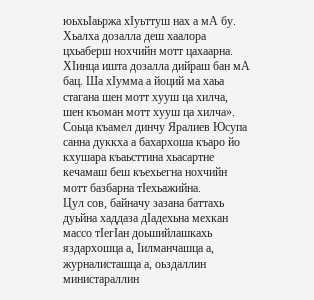юьхьIаьржа хIуьттуш нах а мА бу. Хьалха дозалла деш хаалора цхьаберш нохчийн мотт цахаарна. ХIинца ишта дозалла дийраш бан мА бац. Ша хIумма а йоций ма хаьа стагана шен мотт хууш ца хилча, шен къоман мотт хууш ца хилча».
Соьца къамел динчу Яралиев Юсупа санна дуккха а бахархоша къаро йо кхушара къаьсттина хьасартне кечамаш беш къехьегна нохчийн мотт базбарна тIехьажийна.
Цул сов, байначу зазана баттахь дуьйна хаддаза дIадехьна мехкан массо тIегIан доьшийлашкахь яздархошца а, Iилманчашца а, журналисташца а, оьздаллин министараллин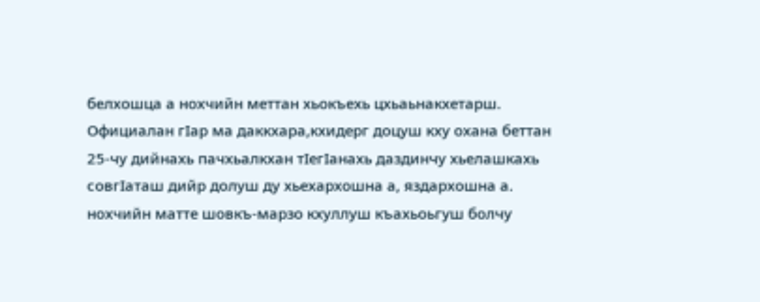белхошца а нохчийн меттан хьокъехь цхьаьнакхетарш.
Официалан гIар ма даккхара,кхидерг доцуш кху охана беттан 25-чу дийнахь пачхьалкхан тIегIанахь даздинчу хьелашкахь совгIаташ дийр долуш ду хьехархошна а, яздархошна а. нохчийн матте шовкъ-марзо кхуллуш къахьоьгуш болчу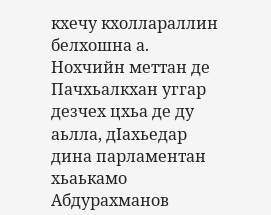кхечу кхоллараллин белхошна а.
Нохчийн меттан де Пачхьалкхан уггар дезчех цхьа де ду аьлла, дIахьедар дина парламентан хьаькамо Абдурахманов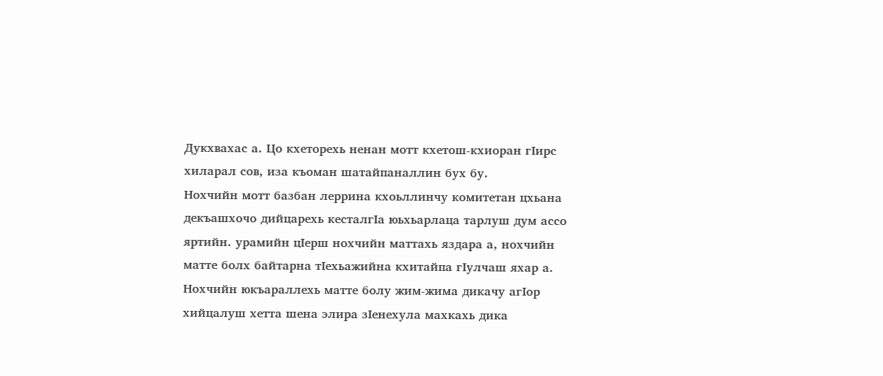Дукхвахас а. Цо кхеторехь ненан мотт кхетош-кхиоран гIирс хиларал сов, иза къоман шатайпаналлин бух бу.
Нохчийн мотт базбан леррина кхоьллинчу комитетан цхьана декъашхочо дийцарехь кесталгIа юьхьарлаца тарлуш дум ассо яртийн. урамийн цIерш нохчийн маттахь яздара а, нохчийн матте болх байтарна тIехьажийна кхитайпа гIулчаш яхар а.
Нохчийн юкъараллехь матте болу жим-жима дикачу агIор хийцалуш хетта шена элира зIенехула махкахь дика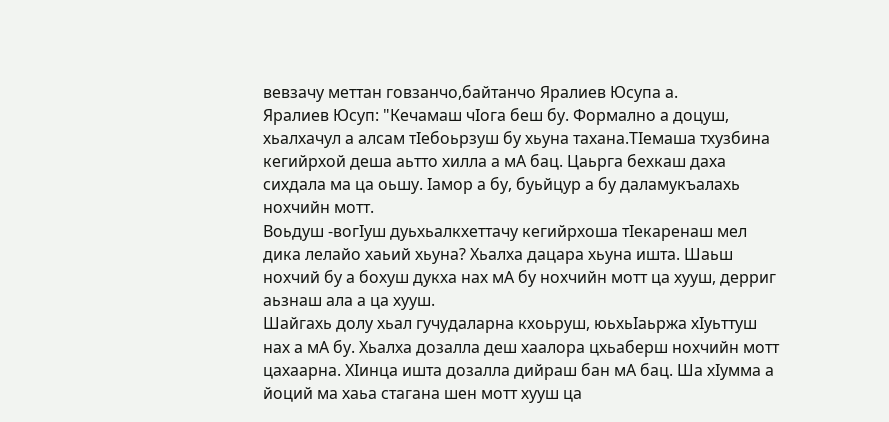вевзачу меттан говзанчо,байтанчо Яралиев Юсупа а.
Яралиев Юсуп: "Кечамаш чIога беш бу. Формално а доцуш, хьалхачул а алсам тIебоьрзуш бу хьуна тахана.ТIемаша тхузбина кегийрхой деша аьтто хилла а мА бац. Цаьрга бехкаш даха сихдала ма ца оьшу. Iамор а бу, буьйцур а бу даламукъалахь нохчийн мотт.
Воьдуш -вогIуш дуьхьалкхеттачу кегийрхоша тIекаренаш мел дика лелайо хаьий хьуна? Хьалха дацара хьуна ишта. Шаьш нохчий бу а бохуш дукха нах мА бу нохчийн мотт ца хууш, дерриг аьзнаш ала а ца хууш.
Шайгахь долу хьал гучудаларна кхоьруш, юьхьIаьржа хIуьттуш нах а мА бу. Хьалха дозалла деш хаалора цхьаберш нохчийн мотт цахаарна. ХIинца ишта дозалла дийраш бан мА бац. Ша хIумма а йоций ма хаьа стагана шен мотт хууш ца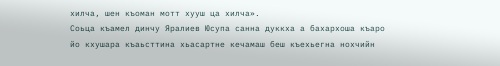хилча, шен къоман мотт хууш ца хилча».
Соьца къамел динчу Яралиев Юсупа санна дуккха а бахархоша къаро йо кхушара къаьсттина хьасартне кечамаш беш къехьегна нохчийн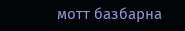мотт базбарна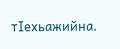тIехьажийна.